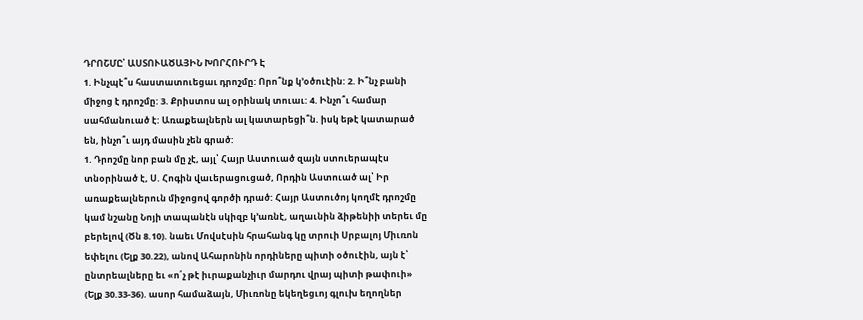ԴՐՈՇՄԸ՝ ԱՍՏՈՒԱԾԱՅԻՆ ԽՈՐՀՈՒՐԴ Է
1. Ինչպէ՞ս հաստատուեցաւ դրոշմը: Որո՞նք կ՚օծուէին: 2. Ի՞նչ բանի միջոց է դրոշմը: 3. Քրիստոս ալ օրինակ տուաւ: 4. Ինչո՞ւ համար սահմանուած է: Առաքեալներն ալ կատարեցի՞ն. իսկ եթէ կատարած են, ինչո՞ւ այդ մասին չեն գրած:
1. Դրոշմը նոր բան մը չէ, այլ՝ Հայր Աստուած զայն ստուերապէս տնօրինած է, Ս. Հոգին վաւերացուցած, Որդին Աստուած ալ՝ Իր առաքեալներուն միջոցով գործի դրած: Հայր Աստուծոյ կողմէ դրոշմը կամ նշանը Նոյի տապանէն սկիզբ կ՚առնէ, աղաւնին ձիթենիի տերեւ մը բերելով (Ծն 8.10). նաեւ Մովսէսին հրահանգ կը տրուի Սրբալոյ Միւռոն եփելու (Ելք 30.22), անով Ահարոնին որդիները պիտի օծուէին, այն է՝ ընտրեալները եւ «ո՛չ թէ իւրաքանչիւր մարդու վրայ պիտի թափուի» (Ելք 30.33-36). ասոր համաձայն, Միւռոնը եկեղեցւոյ գլուխ եղողներ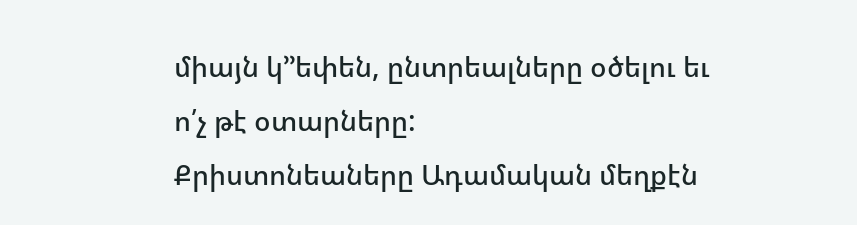միայն կ՚’եփեն, ընտրեալները օծելու եւ ո՛չ թէ օտարները:
Քրիստոնեաները Ադամական մեղքէն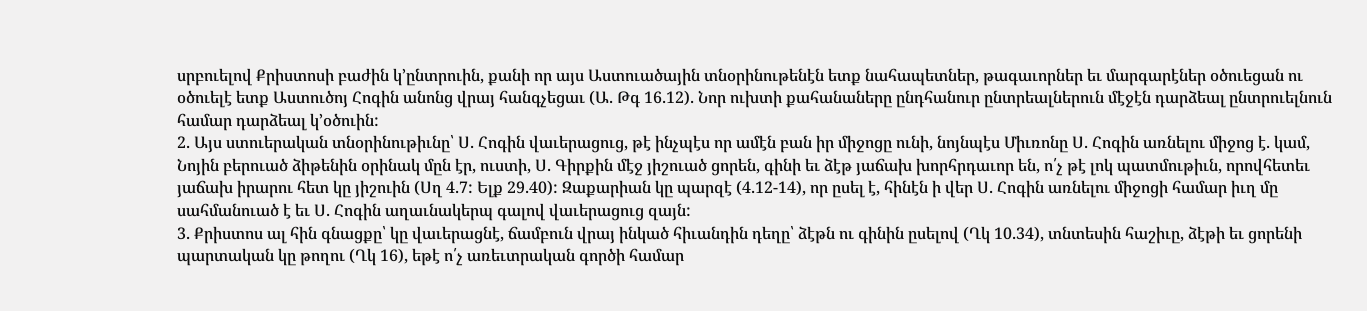սրբուելով Քրիստոսի բաժին կ՚ընտրուին, քանի որ այս Աստուածային տնօրինութենէն ետք նահապետներ, թագաւորներ եւ մարգարէներ օծուեցան ու օծուելէ ետք Աստուծոյ Հոգին անոնց վրայ հանգչեցաւ (Ա. Թգ 16.12). Նոր ուխտի քահանաները ընդհանուր ընտրեալներուն մէջէն դարձեալ ընտրուելնուն համար դարձեալ կ՚օծուին:
2. Այս ստուերական տնօրինութիւնը՝ Ս. Հոգին վաւերացուց, թէ ինչպէս որ ամէն բան իր միջոցը ունի, նոյնպէս Միւռոնը Ս. Հոգին առնելու միջոց է. կամ, Նոյին բերուած ձիթենին օրինակ մըն էր, ուստի, Ս. Գիրքին մէջ յիշուած ցորեն, գինի եւ ձէթ յաճախ խորհրդաւոր են, ո՛չ թէ լոկ պատմութիւն, որովհետեւ յաճախ իրարու հետ կը յիշուին (Սղ 4.7: Ելք 29.40): Զաքարիան կը պարզէ (4.12-14), որ ըսել է, հինէն ի վեր Ս. Հոգին առնելու միջոցի համար իւղ մը սահմանուած է եւ Ս. Հոգին աղաւնակերպ գալով վաւերացուց զայն:
3. Քրիստոս ալ հին գնացքը՝ կը վաւերացնէ, ճամբուն վրայ ինկած հիւանդին դեղը՝ ձէթն ու գինին ըսելով (Ղկ 10.34), տնտեսին հաշիւը, ձէթի եւ ցորենի պարտական կը թողու (Ղկ 16), եթէ ո՛չ առեւտրական գործի համար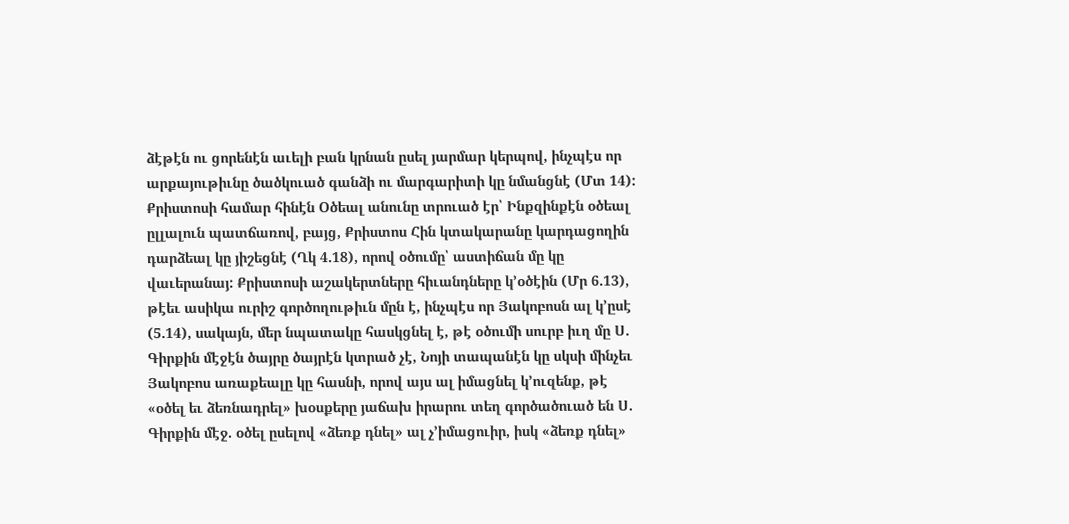ձէթէն ու ցորենէն աւելի բան կրնան ըսել յարմար կերպով, ինչպէս որ արքայութիւնը ծածկուած գանձի ու մարգարիտի կը նմանցնէ (Մտ 14): Քրիստոսի համար հինէն Օծեալ անունը տրուած էր՝ Ինքզինքէն օծեալ ըլլալուն պատճառով, բայց, Քրիստոս Հին կտակարանը կարդացողին դարձեալ կը յիշեցնէ (Ղկ 4.18), որով օծումը՝ աստիճան մը կը վաւերանայ: Քրիստոսի աշակերտները հիւանդները կ՚օծէին (Մր 6.13), թէեւ ասիկա ուրիշ գործողութիւն մըն է, ինչպէս որ Յակոբոսն ալ կ՚ըսէ (5.14), սակայն, մեր նպատակը հասկցնել է, թէ օծումի սուրբ իւղ մը Ս. Գիրքին մէջէն ծայրը ծայրէն կտրած չէ, Նոյի տապանէն կը սկսի մինչեւ Յակոբոս առաքեալը կը հասնի, որով այս ալ իմացնել կ՚ուզենք, թէ «օծել եւ ձեռնադրել» խօսքերը յաճախ իրարու տեղ գործածուած են Ս. Գիրքին մէջ. օծել ըսելով «ձեռք դնել» ալ չ՚իմացուիր, իսկ «ձեռք դնել»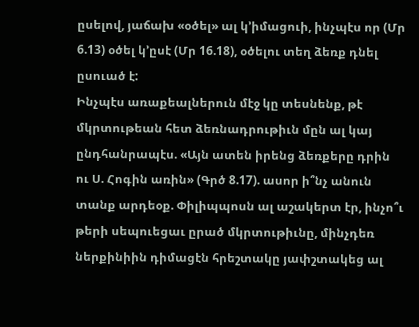ըսելով, յաճախ «օծել» ալ կ՚իմացուի, ինչպէս որ (Մր 6.13) օծել կ՚ըսէ (Մր 16.18), օծելու տեղ ձեռք դնել ըսուած է:
Ինչպէս առաքեալներուն մէջ կը տեսնենք, թէ մկրտութեան հետ ձեռնադրութիւն մըն ալ կայ ընդհանրապէս. «Այն ատեն իրենց ձեռքերը դրին ու Ս. Հոգին առին» (Գրծ 8.17). ասոր ի՞նչ անուն տանք արդեօք. Փիլիպպոսն ալ աշակերտ էր, ինչո՞ւ թերի սեպուեցաւ ըրած մկրտութիւնը, մինչդեռ ներքինիին դիմացէն հրեշտակը յափշտակեց ալ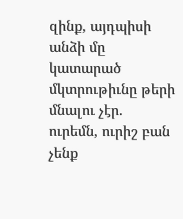զինք, այդպիսի անձի մը կատարած մկտրութիւնը թերի մնալու չէր. ուրեմն, ուրիշ բան չենք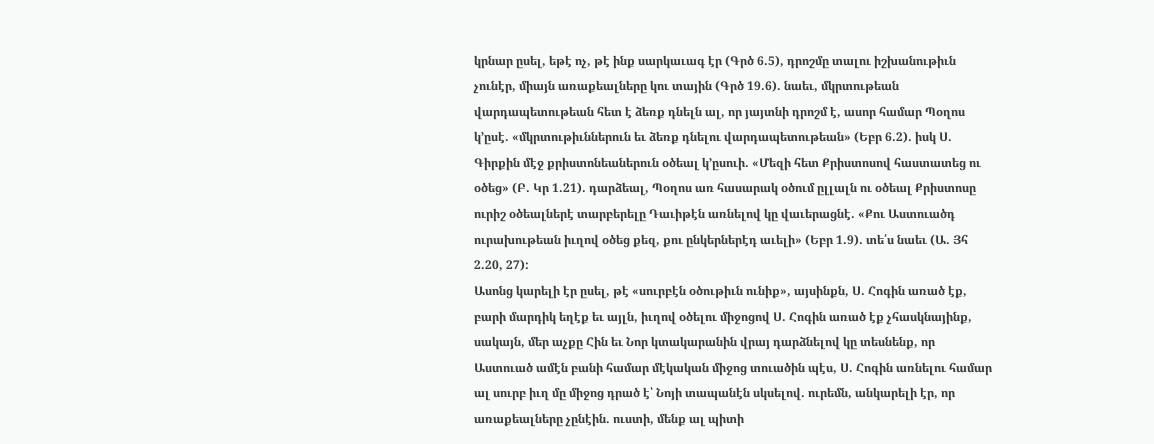կրնար ըսել, եթէ ոչ, թէ ինք սարկաւագ էր (Գրծ 6.5), դրոշմը տալու իշխանութիւն չունէր, միայն առաքեալները կու տային (Գրծ 19.6). նաեւ, մկրտութեան վարդապետութեան հետ է ձեռք դնելն ալ, որ յայտնի դրոշմ է, ասոր համար Պօղոս կ՚ըսէ. «մկրտութիւններուն եւ ձեռք դնելու վարդապետութեան» (Եբր 6.2). իսկ Ս. Գիրքին մէջ քրիստոնեաներուն օծեալ կ՚ըսուի. «Մեզի հետ Քրիստոսով հաստատեց ու օծեց» (Բ. Կր 1.21). դարձեալ, Պօղոս առ հասարակ օծում ըլլալն ու օծեալ Քրիստոսը ուրիշ օծեալներէ տարբերելը Դաւիթէն առնելով կը վաւերացնէ. «Քու Աստուածդ ուրախութեան իւղով օծեց քեզ, քու ընկերներէդ աւելի» (Եբր 1.9). տե՛ս նաեւ (Ա. Յհ 2.20, 27):
Ասոնց կարելի էր ըսել, թէ «սուրբէն օծութիւն ունիք», այսինքն, Ս. Հոգին առած էք, բարի մարդիկ եղէք եւ այլն, իւղով օծելու միջոցով Ս. Հոգին առած էք չհասկնայինք, սակայն, մեր աչքը Հին եւ Նոր կտակարանին վրայ դարձնելով կը տեսնենք, որ Աստուած ամէն բանի համար մէկական միջոց տուածին պէս, Ս. Հոգին առնելու համար ալ սուրբ իւղ մը միջոց դրած է՝ Նոյի տապանէն սկսելով. ուրեմն, անկարելի էր, որ առաքեալները չընէին. ուստի, մենք ալ պիտի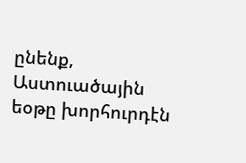ընենք, Աստուածային եօթը խորհուրդէն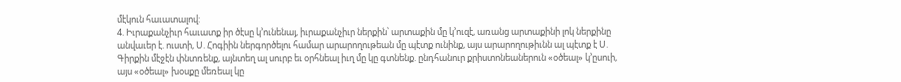մէկուն հաւատալով:
4. Իւրաքանչիւր հաւատք իր ծէսը կ՚ունենայ, իւրաքանչիւր ներքին՝ արտաքին մը կ՚ուզէ, առանց արտաքինի լոկ ներքինը անվաւեր է. ուստի, Ս. Հոգիին ներգործելու համար արարողութեան մը պէտք ունինք, այս արարողութիւնն ալ պէտք է Ս. Գիրքին մէջէն փնտռենք, այնտեղ ալ սուրբ եւ օրհնեալ իւղ մը կը գտնենք. ընդհանուր քրիստոնեաներուն «օծեալ» կ՚ըսուի, այս «օծեալ» խօսքը մեռեալ կը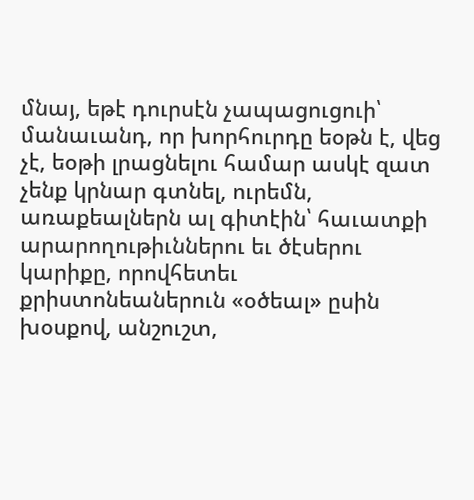մնայ, եթէ դուրսէն չապացուցուի՝ մանաւանդ, որ խորհուրդը եօթն է, վեց չէ, եօթի լրացնելու համար ասկէ զատ չենք կրնար գտնել, ուրեմն, առաքեալներն ալ գիտէին՝ հաւատքի արարողութիւններու եւ ծէսերու կարիքը, որովհետեւ քրիստոնեաներուն «օծեալ» ըսին խօսքով, անշուշտ,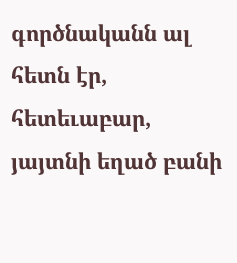գործնականն ալ հետն էր, հետեւաբար, յայտնի եղած բանի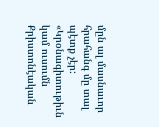մըն ալ մասնաւոր հրահանգ մը տալ պէտք չէր:
«Կրօնագիտութիւն կամ ուսումն Քրիստոնէական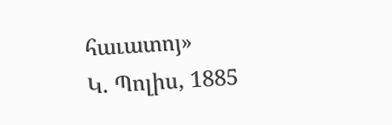հաւատոյ»
Կ. Պոլիս, 1885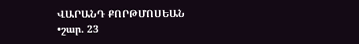ՎԱՐԱՆԴ ՔՈՐԹՄՈՍԵԱՆ
•շար. 23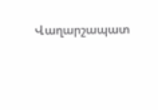Վաղարշապատ